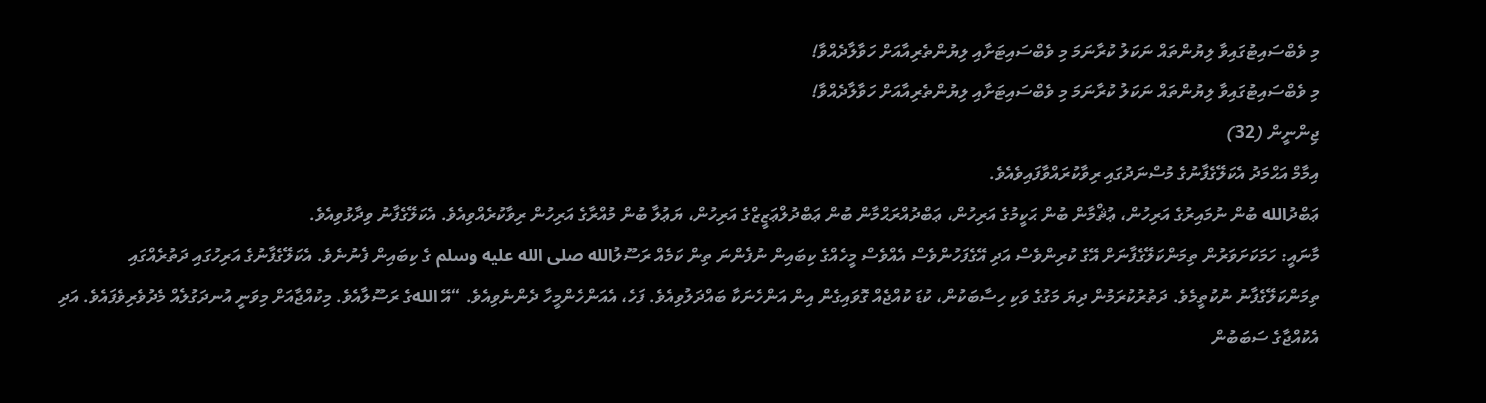މި ވެބްސައިޓުގައިވާ ލިޔުންތައް ނަކަލު ކުރާނަމަ މި ވެބްސައިޓަށާއި ލިޔުންތެރިއާއަށް ހަވާލާދެއްވާ!
މި ވެބްސައިޓުގައިވާ ލިޔުންތައް ނަކަލު ކުރާނަމަ މި ވެބްސައިޓަށާއި ލިޔުންތެރިއާއަށް ހަވާލާދެއްވާ!
ޖިންނީން (32)
އިމާމް އަޙްމަދު އެކަލޭގެފާނުގެ މުސްނަދުގައި ރިވާކުރައްވާފައިވެއެވެ.
ޢަބްދުالله ބުން ނުމައިރުގެ އަރިހުން، ޢުޘްމާން ބުން ޙަކީމުގެ އަރިހުން، ޢަބްދުއްރަޙްމާން ބުން ޢަބްދުލްޢަޒީޒްގެ އަރިހުން، ޔަޢުލާ ބުން މުއްރާގެ އަރިހުން ރިވާކުރެއްވިއެވެ. އެކަލޭގެފާނު ވިދާޅުވިއެވެ.
މާނައީ: ހަމަކަށަވަރުން ތިމަންކަލޭގެފާނަށް އޭގެ ކުރިންވެސް އަދި އޭގެފަހުންވެސް އެއްވެސް މީހެއްގެ ކިބައިން ނުފެންނަ ތިން ކަމެއް ރަސޫލުالله صلى الله عليه وسلم ގެ ކިބައިން ފެނުނެވެ. އެކަލޭގެފާނުގެ އަރިހުގައި ދަތުރެއްގައި ތިމަންކަލޭގެފާނު ނުކުތީމެވެ. ދަތުރުކުރަމުން ދިޔަ މަގުގެ ވަކި ހިސާބަކުން، ކުޑަ ކުއްޖެއް ގޮވައިގެން އިން އަންހެނަކާ ބައްދަލުވިއެވެ. ފަހެ، އެއަންހެންމީހާ ދެންނެވިއެވެ. “އޭ اللهގެ ރަސޫލާއެވެ. މިކުއްޖާއަށް މިވަނީ އުނދަގުލެއް މެދުވެރިވެފައެވެ. އަދި އެކުއްޖާގެ ސަބަބުން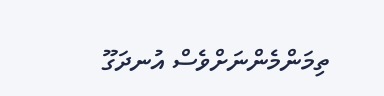ތިމަންމެންނަށްވެސް އުނދަގޫ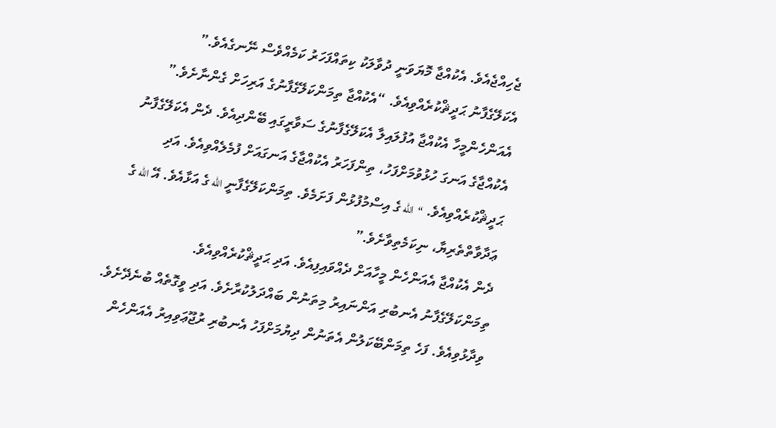ޖެހިއްޖެއެވެ. އެކުއްޖާ މޮޔަވަނީ ދުވާލަކު ކިތައްފަހަރު ކަމެއްވެސް ނޭނގެއެވެ.”
އެކަލޭގެފާނު ޙަދީޘްކުރެއްވިއެވެ. “އެކުއްޖާ ތިމަންކަލޭގެފާނުގެ އަރިހަށް ގެންނާށެވެ.”
އެއަންހެންމީހާ އެކުއްޖާ އުފުލައިލާ އެކަލޭގެފާނުގެ ސަވާރީގައި ބޭންދިއެވެ. ދެން އެކަލޭގެފާނު އެކުއްޖާގެ އަނގަ ހުޅުވުމަށްފަހު، ތިންފަހަރު އެކުއްޖާގެ އަނގައަށް ފުމެލެއްވިއެވެ. އަދި ޙަދީޘްކުރެއްވިއެވެ. “الله ގެ އިސްމުފުޅުން ފަށަމެވެ. ތިމަންކަލޭގެފާނީ الله ގެ އަޅާއެވެ. އޭ الله ގެ ޢަދާވާތްތެރިޔާ، ނިކަމެތިވާށެވެ.”
ދެން އެކުއްޖާ އެއަންހެން މީހާއަށް ދެއްވައިފިއެވެ. އަދި ޙަދީޘްކުރެއްވިއެވެ.
ތިމަންކަލޭގެފާނު އެނބުރި އަންނައިރު މިތަނުން ބައްދަލުކުރާށެވެ. އަދި ވީގޮތެއް ބުނެދޭށެވެ.
ވިދާޅުވިއެވެ. ފަހެ ތިމަންބޭކަލުން އެތަނުން ދިޔުމަށްފަހު އެނބުރި ރުޖޫޢަވިއިރު އެއަންހެން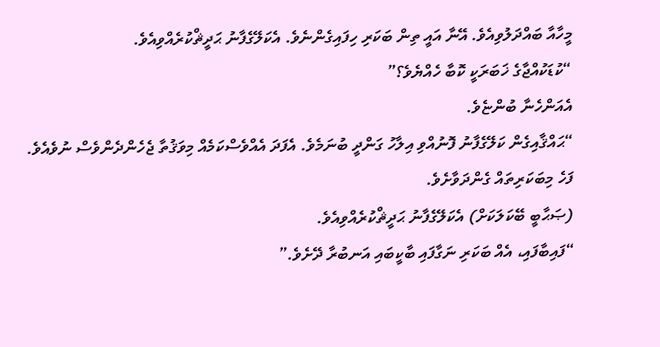މީހާއާ ބައްދަލުވިއެވެ. އޭނާ އައީ ތިން ބަކަރި ހިފައިގެންނެވެ. އެކަލޭގެފާނު ޙަދީޘްކުރެއްވިއެވެ.
“ކުޑަކުއްޖާގެ ޚަބަރަކީ ކޮބާ ހެއްޔެވެ؟”
އެއަންހެނާ ބުންޏެވެ.
“ޙައްޤާއިގެން ކަލޭގެފާނު ފޮނުއްވި އިލާހު ގަންދީ ބުނަމެވެ. އެފަދަ އެއްވެސްކަމެއް މިވަޤުތާ ޖެހެންދެންވެސް ނުވެއެވެ. ފަހެ މިބަކަރިތައް ގެންދަވާށެވެ.
(ޞަޙާބީ ބޭކަލަކަށް) އެކަލޭގެފާނު ޙަދީޘްކުރެއްވިއެވެ.
“ފައިބާފައި، އެއް ބަކަރި ނަގާފައި ބާކީބައި އަނބުރާ ދޭށެވެ.”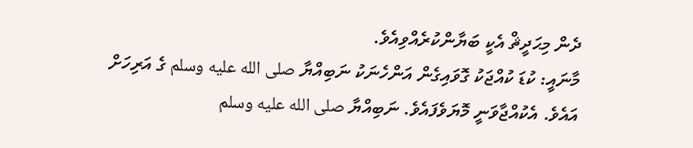ދެން މިޙަދީޘް އެކީ ބަޔާންކުރެއްވިއެވެ.
މާނައީ: ކުޑަ ކުއްޖަކު ގޮވައިގެން އަންހެނަކު ނަބިއްޔާ صلى الله عليه وسلم ގެ އަރިހަށް އައެވެ. އެކުއްޖާވަނީ މޮޔަވެފައެވެ. ނަބިއްޔާ صلى الله عليه وسلم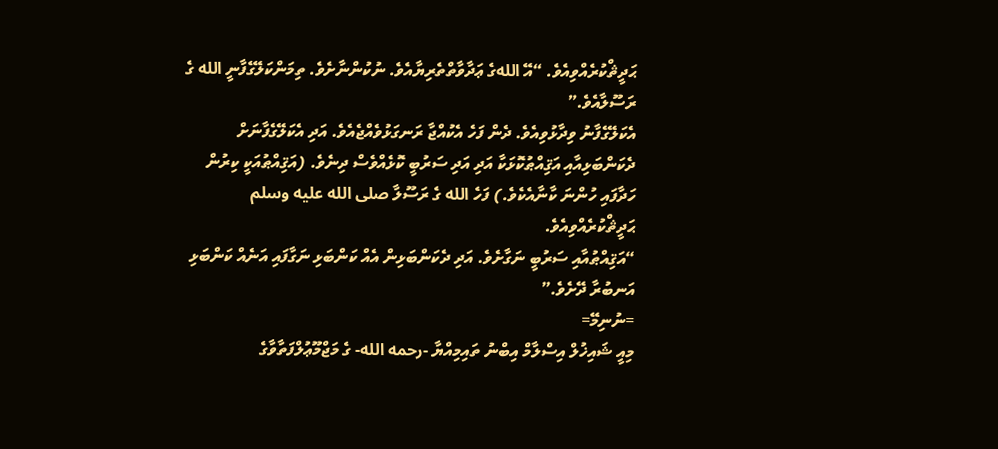ޙަދީޘްކުރެއްވިއެވެ. “އޭ اللهގެ ޢަދާވާތްތެރިޔާއެވެ. ނުކުންނާށެވެ. ތިމަންކަލޭގެފާނީ الله ގެ ރަސޫލާއެވެ.”
އެކަލޭގެފާނު ވިދާޅުވިއެވެ. ދެން ފަހެ އެކުއްޖާ ރަނގަޅުވެއްޖެއެވެ. އަދި އެކަލޭގެފާނަށް ދެކަންބަޅިއާއި އަޤިއްޠުކޮޅަކާ އަދި އަދި ސަރުބީ ކޮޅެއްވެސް ދިނެވެ. (އަޤިއްޠުއަކީ ކިރުން ހަދާފައި ހުންނަ ކާނާއެކެވެ.) ފަހެ الله ގެ ރަސޫލާ صلى الله عليه وسلم ޙަދީޘްކުރެއްވިއެވެ.
“އަޤިއްޠުއާއި ސަރުބީ ނަގާށެވެ. އަދި ދެކަންބަޅިން އެއް ކަންބަޅި ނަގާފައި އަނެއް ކަންބަޅި އަނބުރާ ދޭށެވެ.”
=ނުނިމޭ=
މިއީ ޝައިޚުލް އިސްލާމް އިބްނު ތައިމިއްޔާ -رحمه الله- ގެ މަޖްމޫޢުލްފަތާވާގެ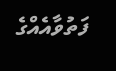ފަތުވާއެއްގެ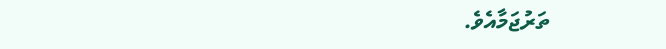ތަރުޖަމާއެވެ.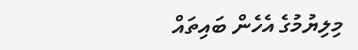މިލިޔުމުގެ އެހެން ބައިތައް